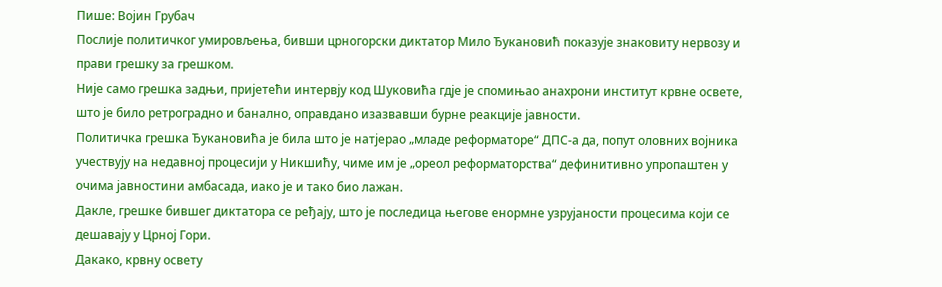Пише: Војин Грубач
Послије политичког умировљења, бивши црногорски диктатор Мило Ђукановић показује знаковиту нервозу и прави грешку за грешком.
Није само грешка задњи, пријетећи интервју код Шуковића гдје је спомињао анахрони институт крвне освете, што је било ретроградно и банално, оправдано изазвавши бурне реакције јавности.
Политичка грешка Ђукановића је била што је натјерао „младе реформаторе“ ДПС-а да, попут оловних војника учествују на недавној процесији у Никшићу, чиме им је „ореол реформаторства“ дефинитивно упропаштен у очима јавностини амбасада, иако је и тако био лажан.
Дакле, грешке бившег диктатора се ређају, што је последица његове енормне узрујаности процесима који се дешавају у Црној Гори.
Дакако, крвну освету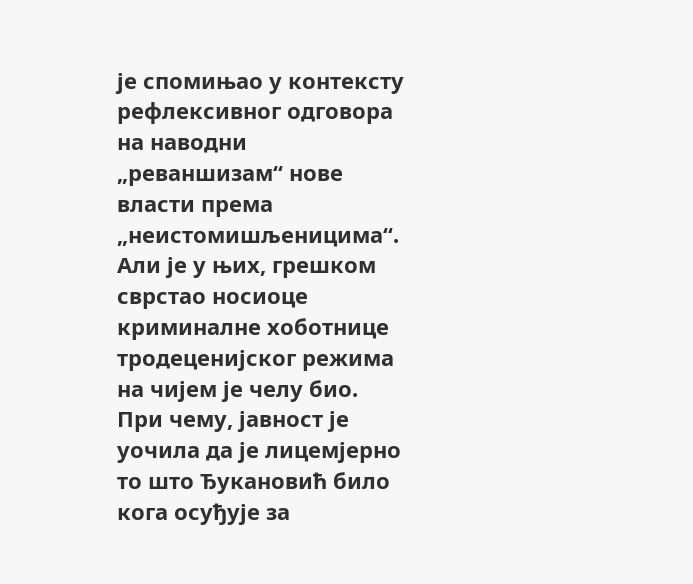је спомињао у контексту рефлексивног одговора на наводни „реваншизам“ нове власти према „неистомишљеницима“.
Али је у њих, грешком сврстао носиоце криминалне хоботнице тродеценијског режима на чијем је челу био.
При чему, јавност је уочила да је лицемјерно то што Ђукановић било кога осуђује за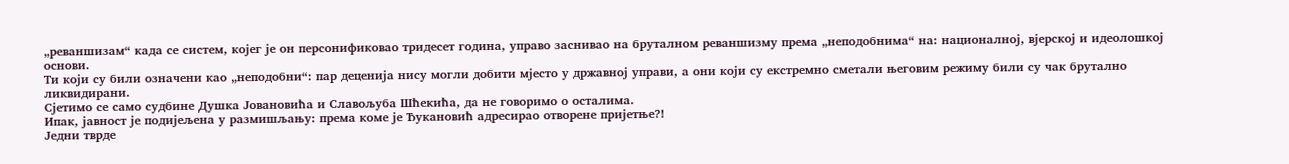„реваншизам“ када се систем, којег је он персонификовао тридесет година, управо заснивао на бруталном реваншизму према „неподобнима“ на: националној, вјерској и идеолошкој основи.
Ти који су били означени као „неподобни“: пар деценија нису могли добити мјесто у државној управи, а они који су екстремно сметали његовим режиму били су чак брутално ликвидирани.
Сјетимо се само судбине Душка Јовановића и Славољуба Шћекића, да не говоримо о осталима.
Ипак, јавност је подијељена у размишљању: према коме је Ђукановић адресирао отворене пријетње?!
Једни тврде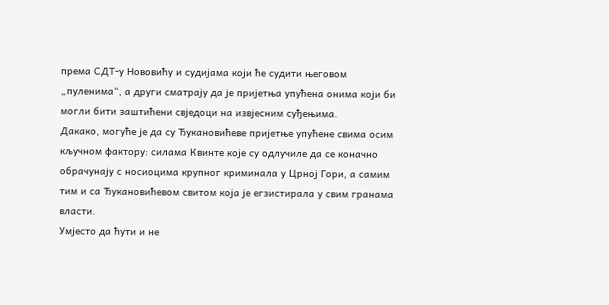према СДТ-у Нововићу и судијама који ће судити његовом „пуленима“, а други сматрају да је пријетња упућена онима који би могли бити заштићени свједоци на извјесним суђењима.
Дакако, могуће је да су Ђукановићеве пријетње упућене свима осим кључном фактору: силама Квинте које су одлучиле да се коначно обрачунају с носиоцима крупног криминала у Црној Гори, а самим тим и са Ђукановићевом свитом која је егзистирала у свим гранама власти.
Умјесто да ћути и не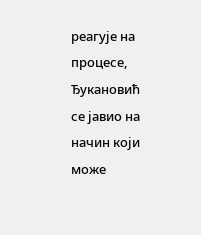реагује на процесе, Ђукановић се јавио на начин који може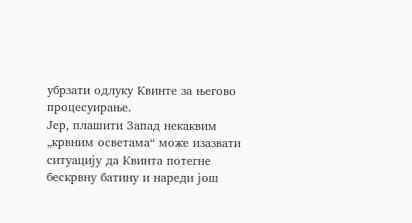убрзати одлуку Квинте за његово процесуирање.
Јер, плашити Запад некаквим „крвним осветама“ може изазвати ситуацију да Квинта потегне бескрвну батину и нареди још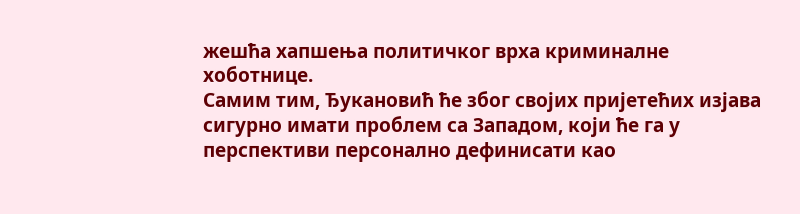жешћа хапшења политичког врха криминалне хоботнице.
Самим тим, Ђукановић ће због својих пријетећих изјава сигурно имати проблем са Западом, који ће га у перспективи персонално дефинисати као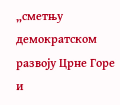„сметњу демократском развоју Црне Горе и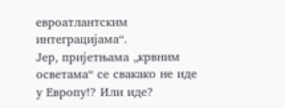евроатлантским интеграцијама“.
Јер, пријетњама „крвним осветама“ се свакако не иде у Европу!? Или иде?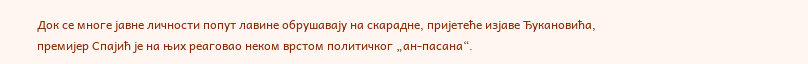Док се многе јавне личности попут лавине обрушавају на скарадне, пријетеће изјаве Ђукановића, премијер Спајић је на њих реаговао неком врстом политичког „ан-пасана“.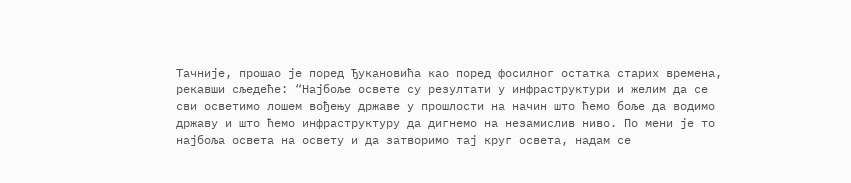Тачније, прошао је поред Ђукановића као поред фосилног остатка старих времена, рекавши сљедеће: “Најбоље освете су резултати у инфраструктури и желим да се сви осветимо лошем вођењу државе у прошлости на начин што ћемо боље да водимо државу и што ћемо инфраструктуру да дигнемо на незамислив ниво. По мени је то најбоља освета на освету и да затворимо тај круг освета, надам се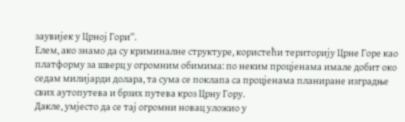заувијек у Црној Гори“.
Елем, ако знамо да су криминалне структуре, користећи територију Црне Горе као платформу за шверц у огромним обимима: по неким процјенама имале добит око седам милијарди долара, та сума се поклапа са процјенама планиране изградње свих аутопутева и брзих путева кроз Црну Гору.
Дакле, умјесто да се тај огромни новац уложио у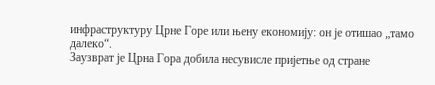инфраструктуру Црне Горе или њену економију: он је отишао „тамо далеко“.
Заузврат је Црна Гора добила несувисле пријетње од стране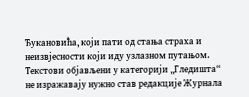Ђукановића, који пати од стања страха и неизвјесности који иду узлазном путањом.
Текстови објављени у категорији „Гледишта“ не изражавају нужно став редакције Журнала